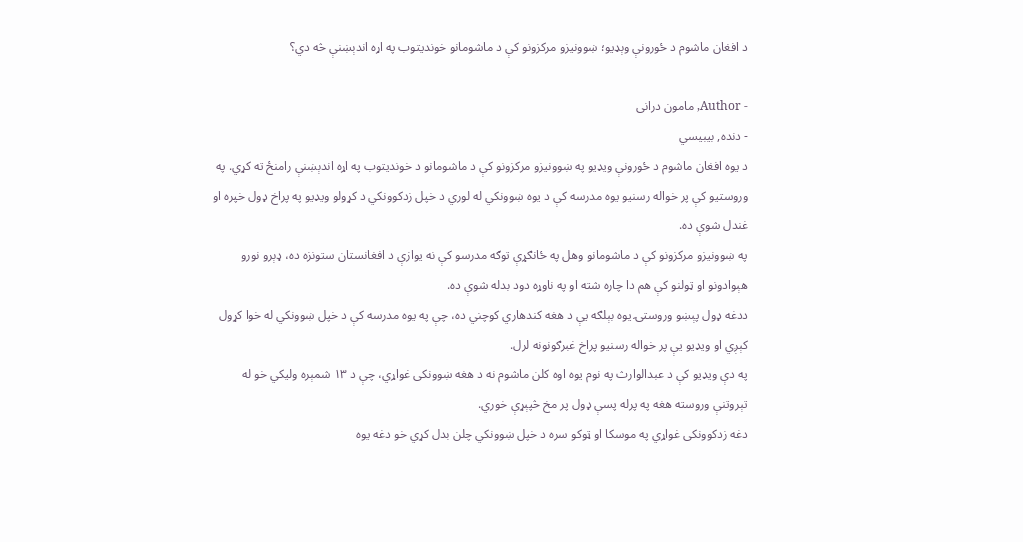د افغان ماشوم د ځورونې وېډیو؛ ښوونیزو مرکزونو کې د ماشومانو خوندیتوب په اړه اندېښنې څه دي؟

- Author, مامون درانی
- دنده, بيبيسي
د یوه افغان ماشوم د ځورونې ویډیو په ښوونیزو مرکزونو کې د ماشومانو د خوندیتوب په اړه اندېښنې رامنځ ته کړي. په وروستیو کې پر خواله رسنیو یوه مدرسه کې د یوه ښوونکي له لوري د خپل زدکوونکي د کړولو ویډیو په پراخ ډول خپره او غندل شوې ده.
په ښوونیزو مرکزونو کې د ماشومانو وهل په ځانګړې توګه مدرسو کې نه یوازې د افغانستان ستونزه ده، ډېرو نورو هېوادونو او ټولنو کې هم دا چاره شته او په ناوړه دود بدله شوې ده.
ددغه ډول پېښو وروستۍ یوه بېلګه یې د هغه کندهاري کوچني ده، چې په یوه مدرسه کې د خپل ښوونکي له خوا کړول کېږي او ویډیو یې پر خواله رسنیو پراخ غبرګونونه لرل.
په دې ویډیو کې د عبدالوارث په نوم یوه اوه کلن ماشوم نه د هغه ښوونکی غواړي، چې د ۱۳ شمېره ولیکي خو له تېروتنې وروسته هغه په پرله پسې ډول پر مخ څپېړې خوري.
دغه زدکوونکی غواړي په موسکا او ټوکو سره د خپل ښوونکي چلن بدل کړي خو دغه یوه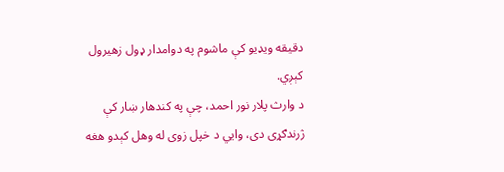دقیقه ویډیو کې ماشوم په دوامدار ډول زهیرول کېږي.
د وارث پلار نور احمد، چې په کندهار ښار کې ژرندګړی دی، وايي د خپل زوی له وهل کېدو هغه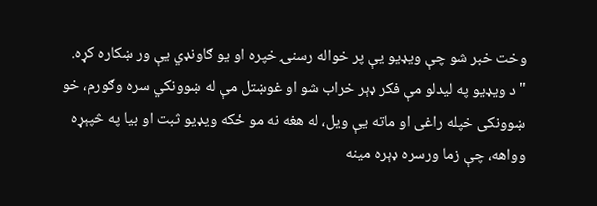وخت خبر شو چې ویډیو یې پر خواله رسنۍ خپره او یو ګاونډي یې ور ښکاره کړه.
"د ویډیو په لیدلو مې فکر ډېر خراب شو او غوښتل مې له ښوونکي سره وګورم، خو ښوونکی خپله راغی او ماته یې ویل، له هغه نه مو ځکه ویډیو ثبت او بیا په څپېړه وواهه، چې زما ورسره ډېره مینه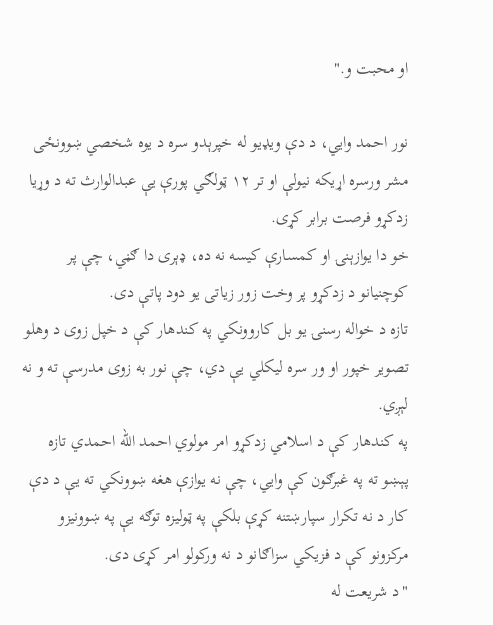او محبت و."

نور احمد وايي، د دې ویډیو له خپرېدو سره د یوه شخصي ښوونځی مشر ورسره اړیکه نیولې او تر ۱۲ ټولګي پورې یې عبدالوارث ته د وړیا زدکړو فرصت برابر کړی.
خو دا یوازېنۍ او کمسارې کیسه نه ده، ډېری دا ګڼي، چې پر کوچنیانو د زدکړو پر وخت زور زیاتی یو دود پاتې دی.
تازه د خواله رسنۍ یو بل کاروونکي په کندهار کې د خپل زوی د وهلو تصویر خپور او ور سره لیکلي یې دي، چې نور به زوی مدرسې ته و نه لېږي.
په کندهار کې د اسلامي زدکړو امر مولوي احمد الله احمدي تازه پېښو ته په غبرګون کې وايي، چې نه یوازې هغه ښوونکي ته یې د دې کار د نه تکرار سپارښتنه کړې بلکې په ټولیزه توګه یې په ښوونیزو مرکزونو کې د فزیکي سزاګانو د نه ورکولو امر کړی دی.
"د شریعت له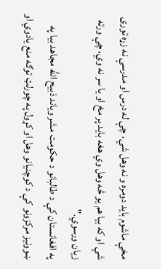مخې ماشوم باید دومره و نه وهل شي، چې له درس او مدرسې نه زړه توری شي او که بیا هم یو څه وهل وي هغه باید پر مخ او یا سر نه وي، چې ورته زیان ورسوي."
په افغانستان کې د طالبانو د حکومت مشر ویاند ذبیح الله مجاهد بیا په ښوونیز مرکزونو کې د کوچنیانو وهل او کړول په چورلټ توګه منع یادوي او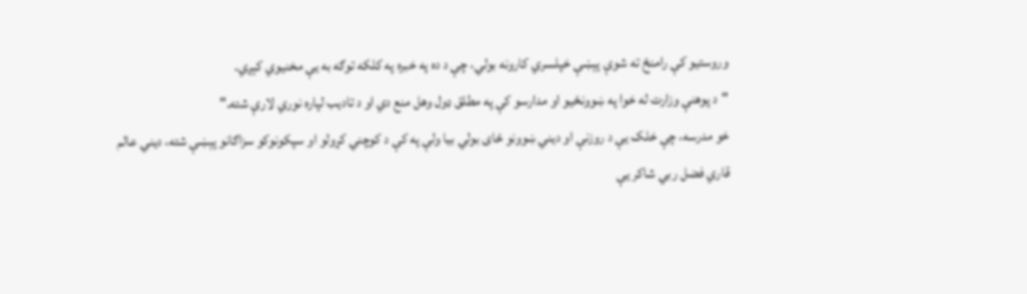وروستیو کې رامنځ ته شوې پېښې خپلسري کارونه بولي، چې د ده په خبره په کلکه توګه به یې مخنیوي کېږي.
"د پوهنې وزارت له خوا په ښوونځیو او مدارسو کې په مطلق ډول وهل منع دي او د تادیب لپاره نوري لارې شته."
خو مدرسه، چې خلک یې د روزنې او دیني ښوونو ځای بولي بیا ولې په کې د کوچني کړولو او سپکونوکو سزاګانو پېښې شته، دیني عالم قاري فضل ربي شاکر یې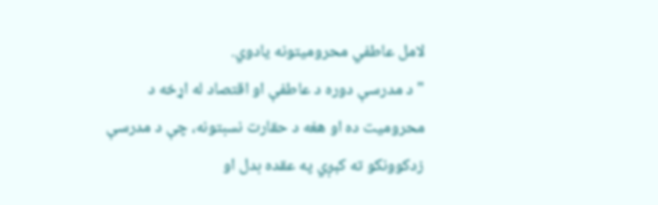لامل عاطفي محرومیتونه یادوي.
"د مدرسې دوره د عاطفې او اقتصاد له اړخه د محرومیت ده او هغه د حقارت نسبتونه، چې د مدرسې زدکوونکو ته کېږي په عقده بدل او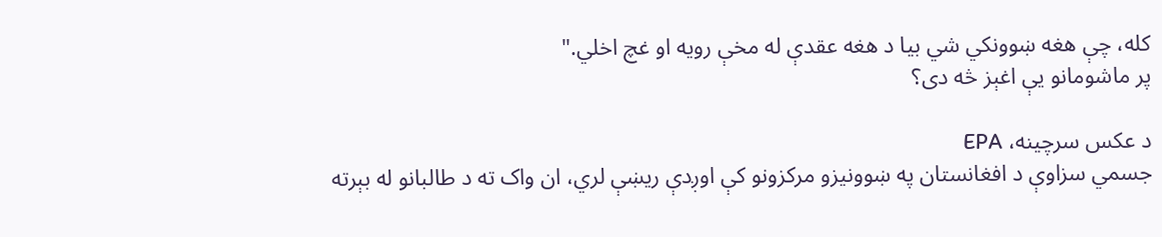کله، چې هغه ښوونکي شي بیا د هغه عقدې له مخې رویه او غچ اخلي."
پر ماشومانو یې اغېز څه دی؟

د عکس سرچینه، EPA
جسمي سزاوې د افغانستان په ښوونیزو مرکزونو کې اوږدې ريښې لري، ان واک ته د طالبانو له بېرته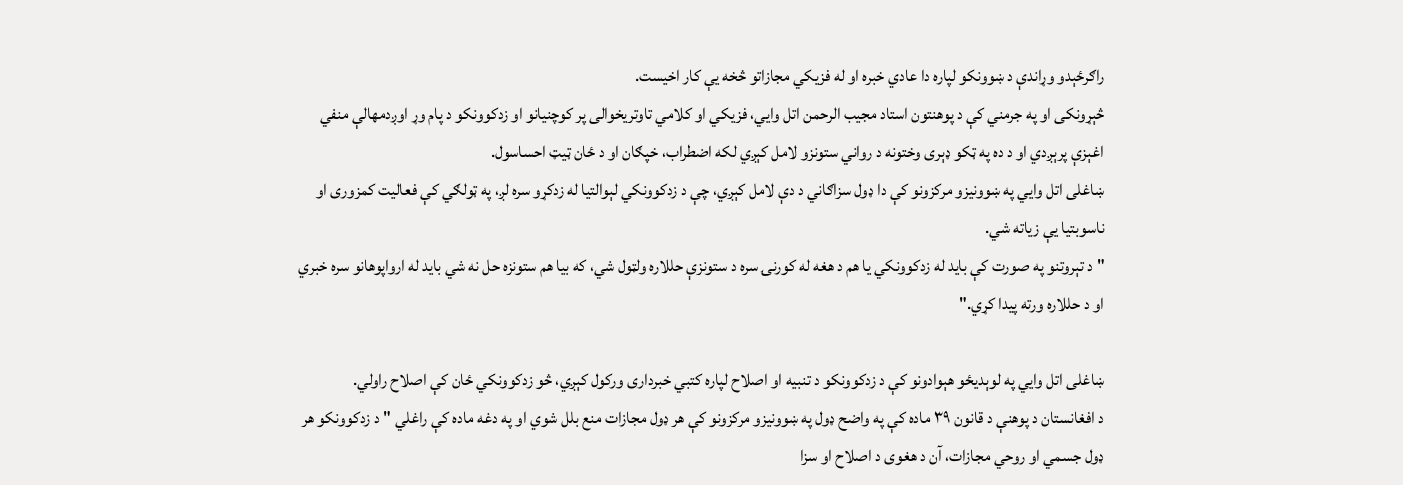راګرځېدو وړاندې د ښوونکو لپاره دا عادي خبره او له فزیکي مجازاتو څخه یې کار اخیست.
څېړونکی او په جرمني کې د پوهنتون استاد مجیب الرحمن اتل وايي، فزیکي او کلامي تاوتریخوالی پر کوچنيانو او زدکوونکو د پام وړ اوږدمهالې منفي اغېزې پرېږدي او د ده په ټکو ډېری وختونه د رواني ستونزو لامل کېږي لکه اضطراب، خپګان او د ځان ټیټ احساسول.
ښاغلی اتل وايي په ښوونیزو مرکزونو کې دا ډول سزاګاني د دې لامل کېږي، چې د زدکوونکي لېوالتیا له زدکړو سره لږ، په ټولګي کې فعالیت کمزوری او ناسوبتیا یې زیاته شي.
"د تېروتنو په صورت کې باید له زدکوونکي یا هم د هغه له کورنۍ سره د ستونزې حللاره ولټول شي، که بیا هم ستونزه حل نه شي باید له ارواپوهانو سره خبري او د حللاره ورته پیدا کړي."

ښاغلی اتل وايي په لوېدیځو هېوادونو کې د زدکوونکو د تنبیه او اصلاح لپاره کتبي خبرداری ورکول کېږي، څو زدکوونکي ځان کې اصلاح راولي.
د افغانستان د پوهنې د قانون ۳۹ ماده کې په واضح ډول په ښوونیزو مرکزونو کې هر ډول مجازات منع بلل شوي او په دغه ماده کې راغلي "د زدکوونکو هر ډول جسمي او روحي مجازات، آن د هغوی د اصلاح او سزا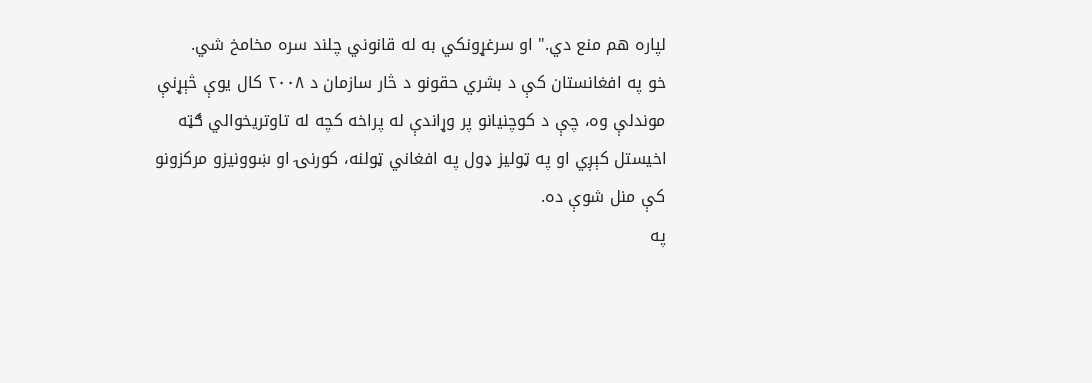لپاره هم منع دي." او سرغړونکي به له قانوني چلند سره مخامخ شي.
خو په افغانستان کې د بشري حقونو د څار سازمان د ۲۰۰۸ کال یوې څېړنې موندلې وه، چې د کوچنیانو پر وړاندې له پراخه کچه له تاوتریخوالي ګټه اخیستل کېږي او په ټولیز ډول په افغاني ټولنه، کورنۍ او ښوونیزو مرکزونو کې منل شوې ده.
په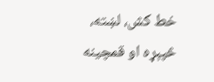خط کش، لښته، څپېړه او قمچینه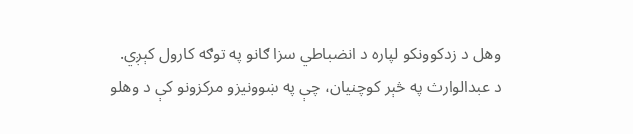وهل د زدکوونکو لپاره د انضباطي سزا ګانو په توګه کارول کېږي.
د عبدالوارث په څېر کوچنیان، چې په ښوونیزو مرکزونو کې د وهلو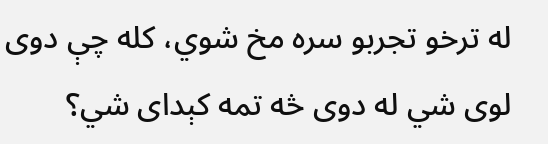له ترخو تجربو سره مخ شوي، کله چې دوی لوی شي له دوی څه تمه کېدای شي؟